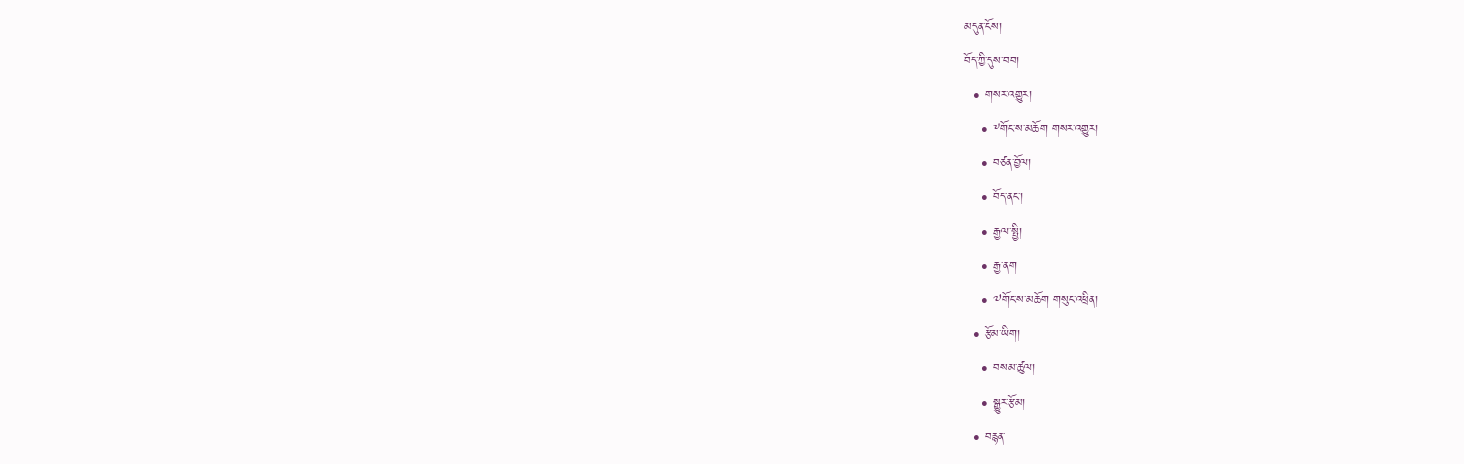མདུན་ངོས།
བོད་ཀྱི་དུས་བབ།
  • གསར་འགྱུར།
    • ༸གོང་ས་མཆོག གསར་འགྱུར།
    • བཙན་བྱོལ།
    • བོད་ནང་།
    • རྒྱལ་སྤྱི།
    • རྒྱ་ནག
    • ༧གོང་ས་མཆོག གསུང་འཕྲིན།
  • རྩོམ་ཡིག།
    • བསམ་ཚུལ།
    • སྒྱུར་རྩོམ།
  • བརྙན་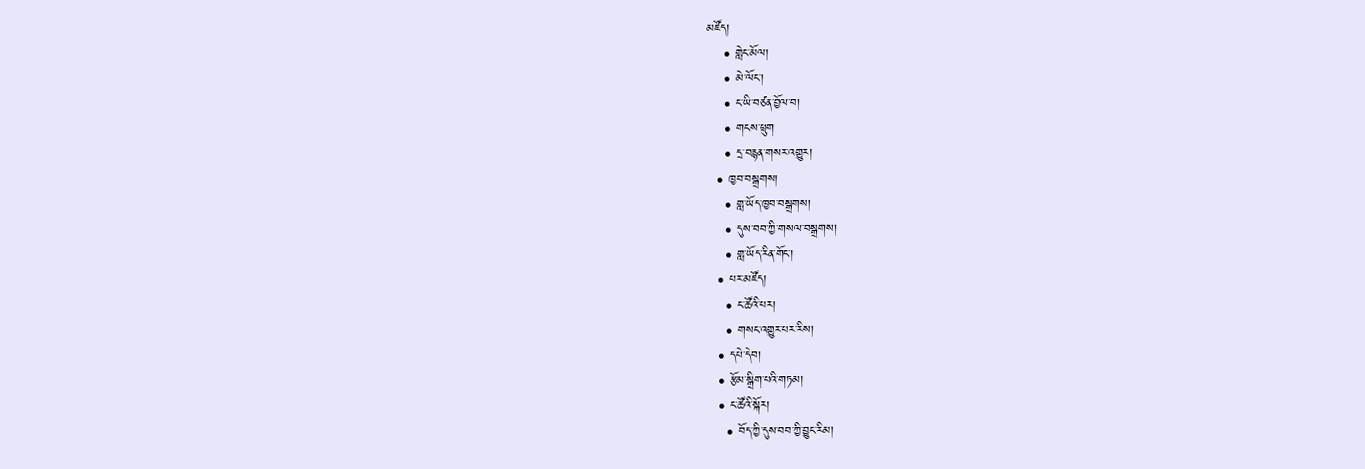མཛོད།
    • གླེང་མོལ།
    • མེ་ལོང་།
    • ང་ཡི་བཙན་བྱོལ་བ།
    • གངས་ཕྲུག
    • དྲ་བརྙན་གསར་འགྱུར།
  • ཁྱབ་བསྒྲགས།
    • གླ་ཡོད་ཁྱབ་བསྒྲགས།
    • དུས་བབ་ཀྱི་གསལ་བསྒྲགས།
    • གླ་ཡོད་རིན་གོང་།
  • པར་མཛོད།
    • ང་ཚོའི་པར།
    • གསང་འགྱུར་པར་རིས།
  • དཔེ་དེབ།
  • རྩོམ་སྒྲིག་པའི་གཏམ།
  • ང་ཚོའི་སྐོར།
    • བོད་ཀྱི་དུས་བབ་ཀྱི་བྱུང་རིམ།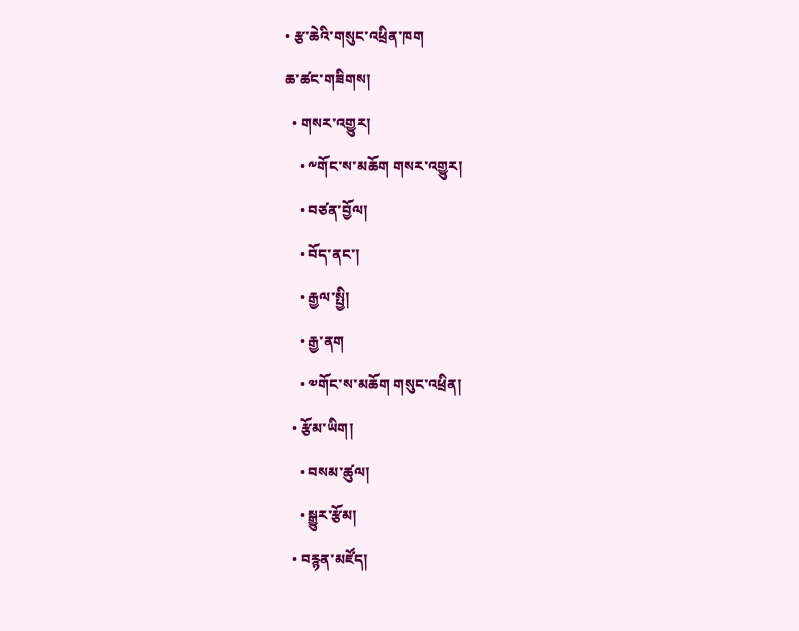• རྩ་ཆེའི་གསུང་འཕྲིན་ཁག
ཆ་ཚང་གཟིགས།
  • གསར་འགྱུར།
    • ༸གོང་ས་མཆོག གསར་འགྱུར།
    • བཙན་བྱོལ།
    • བོད་ནང་།
    • རྒྱལ་སྤྱི།
    • རྒྱ་ནག
    • ༧གོང་ས་མཆོག གསུང་འཕྲིན།
  • རྩོམ་ཡིག།
    • བསམ་ཚུལ།
    • སྒྱུར་རྩོམ།
  • བརྙན་མཛོད།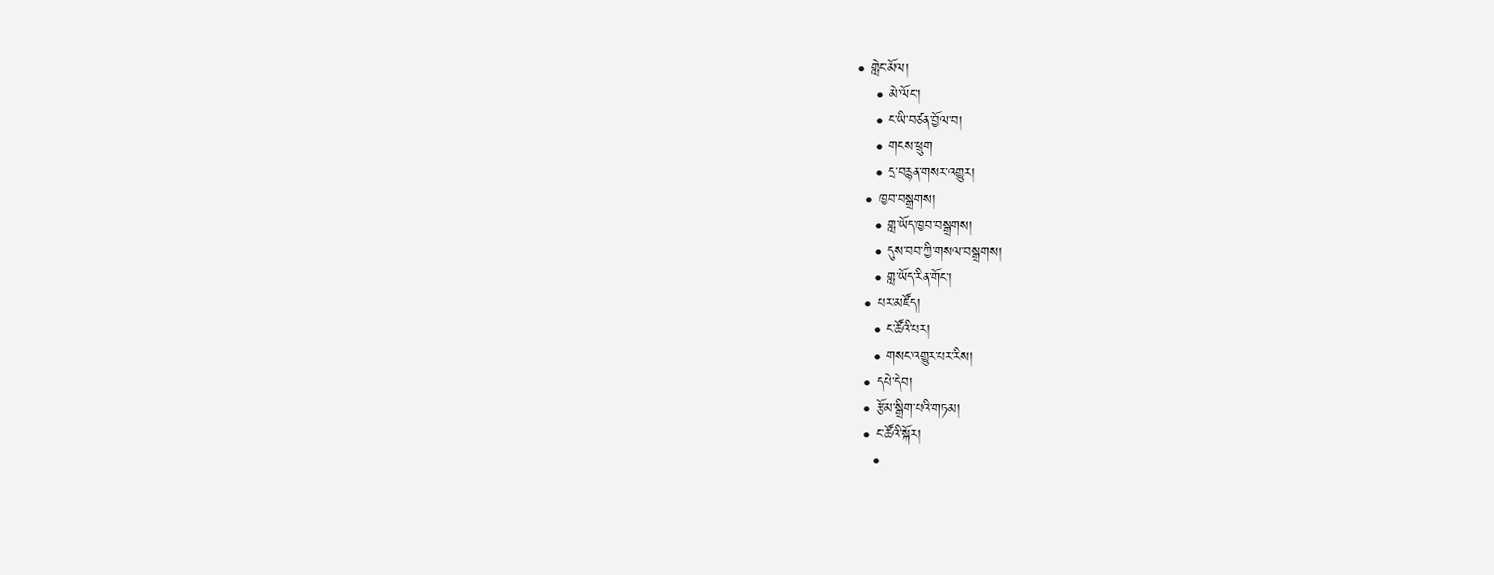• གླེང་མོལ།
    • མེ་ལོང་།
    • ང་ཡི་བཙན་བྱོལ་བ།
    • གངས་ཕྲུག
    • དྲ་བརྙན་གསར་འགྱུར།
  • ཁྱབ་བསྒྲགས།
    • གླ་ཡོད་ཁྱབ་བསྒྲགས།
    • དུས་བབ་ཀྱི་གསལ་བསྒྲགས།
    • གླ་ཡོད་རིན་གོང་།
  • པར་མཛོད།
    • ང་ཚོའི་པར།
    • གསང་འགྱུར་པར་རིས།
  • དཔེ་དེབ།
  • རྩོམ་སྒྲིག་པའི་གཏམ།
  • ང་ཚོའི་སྐོར།
    •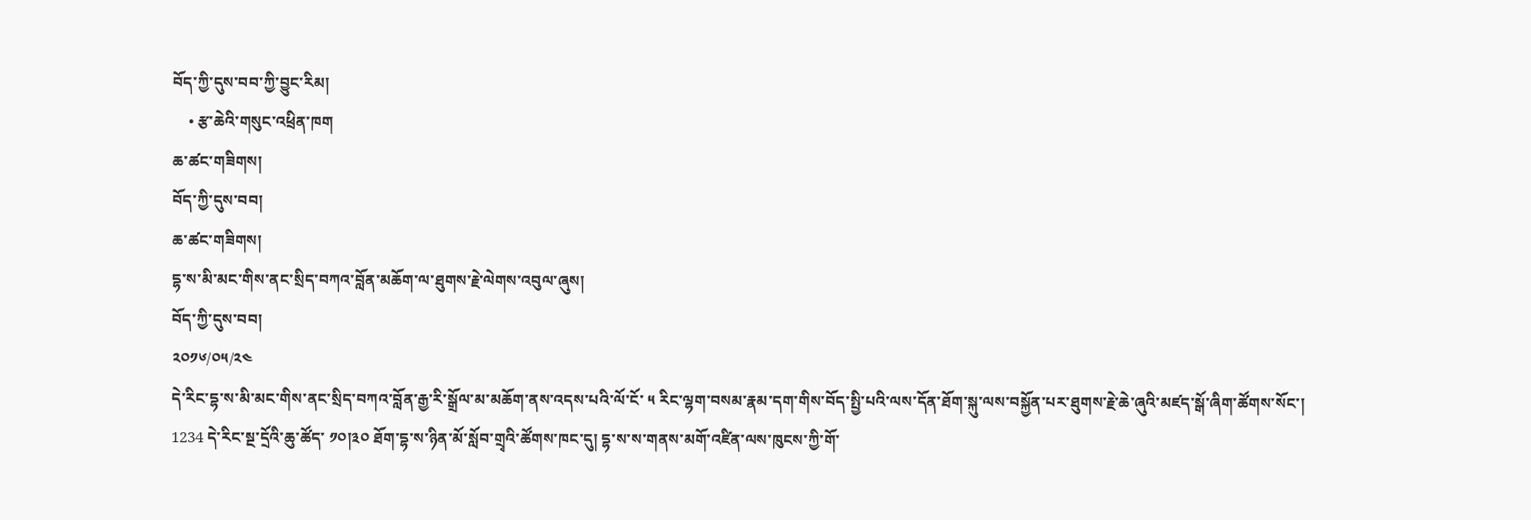བོད་ཀྱི་དུས་བབ་ཀྱི་བྱུང་རིམ།
    • རྩ་ཆེའི་གསུང་འཕྲིན་ཁག
ཆ་ཚང་གཟིགས།
བོད་ཀྱི་དུས་བབ།
ཆ་ཚང་གཟིགས།
དྷ་ས་མི་མང་གིས་ནང་སྲིད་བཀའ་བློན་མཆོག་ལ་ཐུགས་རྗེ་ལེགས་འབུལ་ཞུས།
བོད་ཀྱི་དུས་བབ།
༢༠༡༦/༠༥/༢༤
དེ་རིང་དྷ་ས་མི་མང་གིས་ནང་སྲིད་བཀའ་བློན་རྒྱ་རི་སྒྲོལ་མ་མཆོག་ནས་འདས་པའི་ལོ་ངོ་ ༥ རིང་ལྷག་བསམ་རྣམ་དག་གིས་བོད་སྤྱི་པའི་ལས་དོན་ཐོག་སྐུ་ལས་བསྐྱོན་པར་ཐུགས་རྗེ་ཆེ་ཞུའི་མཛད་སྒོ་ཞིག་ཚོགས་སོང་།
1234 དེ་རིང་སྔ་དྲོའི་ཆུ་ཚོད་ ༡༠།༣༠ ཐོག་དྷ་ས་ཉིན་མོ་སློབ་གྲྭའི་ཚོགས་ཁང་དུ། དྷ་ས་ས་གནས་མགོ་འཛིན་ལས་ཁུངས་ཀྱི་གོ་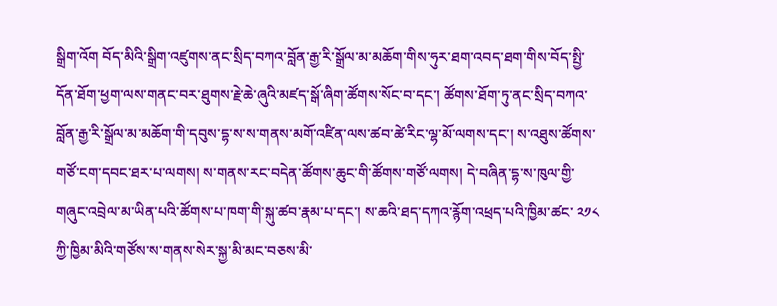སྒྲིག་འོག བོད་མིའི་སྒྲིག་འཛུགས་ནང་སྲིད་བཀའ་བློན་རྒྱ་རི་སྒྲོལ་མ་མཆོག་གིས་ཧུར་ཐག་འབད་ཐག་གིས་བོད་སྤྱི་དོན་ཐོག་ཕྱག་ལས་གནང་བར་ཐུགས་རྗེ་ཆེ་ཞུའི་མཛད་སྒོ་ཞིག་ཚོགས་སོང་བ་དང་། ཚོགས་ཐོག་ཏུ་ནང་སྲིད་བཀའ་བློན་རྒྱ་རི་སྒྲོལ་མ་མཆོག་གི་དབུས་དྷ་ས་ས་གནས་མགོ་འཛིན་ལས་ཚབ་ཚེ་རིང་ལྷ་མོ་ལགས་དང་། ས་འཐུས་ཚོགས་གཙོ་ངག་དབང་ཐར་པ་ལགས། ས་གནས་རང་བདེན་ཚོགས་ཆུང་གི་ཚོགས་གཙོ་ལགས། དེ་བཞིན་དྷ་ས་ཁུལ་གྱི་གཞུང་འབྲེལ་མ་ཡིན་པའི་ཚོགས་པ་ཁག་གི་སྐུ་ཚབ་རྣམ་པ་དང་། ས་ཆའི་ཐད་དཀའ་རྙོག་འཕྲད་པའི་ཁྱིམ་ཚང་ ༢༡༨ ཀྱི་ཁྱིམ་མིའི་གཙོས་ས་གནས་སེར་སྐྱ་མི་མང་བཅས་མི་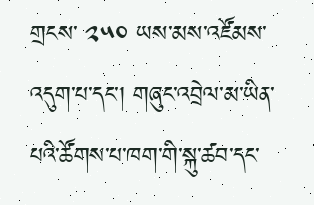གྲངས་ ༢༥༠ ཡས་མས་འཛོམས་འདུག་པ་དང་། གཞུང་འབྲེལ་མ་ཡིན་པའི་ཚོགས་པ་ཁག་གི་སྐུ་ཚབ་དང་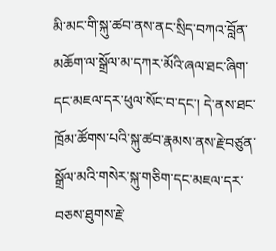མི་མང་གི་སྐུ་ཚབ་ནས་ནང་སྲིད་བཀའ་བློན་མཆོག་ལ་སྒྲོལ་མ་དཀར་མོའི་ཞལ་ཐང་ཞིག་དང་མཇལ་དར་ཕུལ་སོང་བ་དང་། དེ་ནས་ཐང་ཁྲོམ་ཚོགས་པའི་སྐུ་ཚབ་རྣམས་ནས་རྗེ་བཙུན་སྒྲོལ་མའི་གསེར་སྐུ་གཅིག་དང་མཇལ་དར་བཅས་ཐུགས་རྗེ་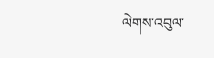ལེགས་འབུལ་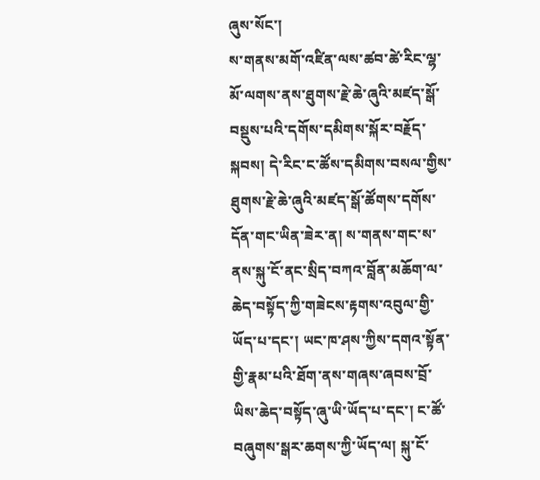ཞུས་སོང་།
ས་གནས་མགོ་འཛིན་ལས་ཚབ་ཚེ་རིང་ལྷ་མོ་ལགས་ནས་ཐུགས་རྗེ་ཆེ་ཞུའི་མཛད་སྒོ་བསྡུས་པའི་དགོས་དམིགས་སྐོར་བརྗོད་སྐབས། དེ་རིང་ང་ཚོས་དམིགས་བསལ་གྱིས་ཐུགས་རྗེ་ཆེ་ཞུའི་མཛད་སྒོ་ཚོགས་དགོས་དོན་གང་ཡིན་ཟེར་ན། ས་གནས་གང་ས་ནས་སྐུ་ངོ་ནང་སྲིད་བཀའ་བློན་མཆོག་ལ་ཆེད་བསྟོད་ཀྱི་གཟེངས་རྟགས་འབུལ་གྱི་ཡོད་པ་དང་། ཡང་ཁ་ཤས་ཀྱིས་དགའ་སྟོན་གྱི་རྣམ་པའི་ཐོག་ནས་གཞས་ཞབས་བྲོ་ཡིས་ཆེད་བསྟོད་ཞུ་ཡི་ཡོད་པ་དང་། ང་ཚོ་བཞུགས་སྒར་ཆགས་ཀྱི་ཡོད་ལ། སྐུ་ངོ་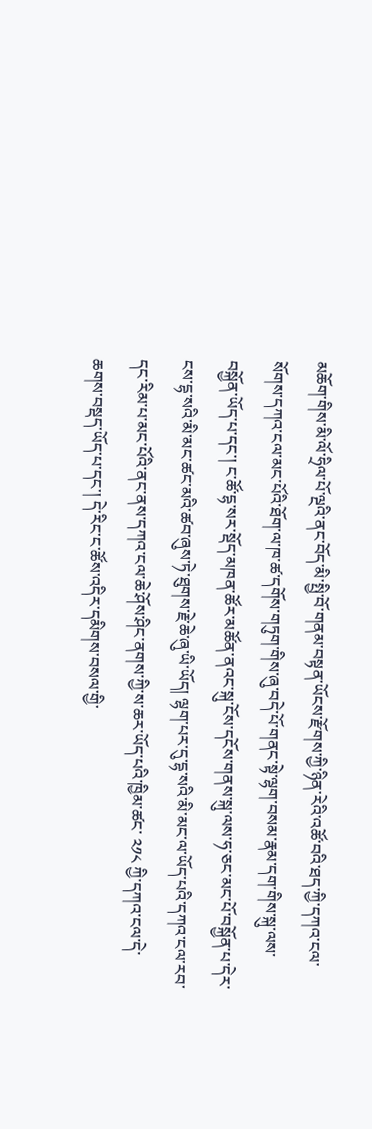མཆོག་གིས་མི་ལོ་ཧྲིལ་པོ་ལྔའི་ནང་བོད་མི་སྤྱི་བོ་གནམ་བསྟན་ཡོངས་རྫོགས་ཀྱི་ཉིན་རེའི་འཚོ་བའི་ཐད་ཀྱི་དཀའ་ངལ་སོགས་དཀའ་ངལ་མང་པོའི་ཐོག་ལ་ཁ་ཚ་དགོས་གཏུག་གིས་ཞུ་བདེ་པོ་གནང་སྟེ་ལྷག་བསམ་རྣམ་དག་གིས་སྐུ་ལས་བསྐྱོན་ཡོད་པ་དང་། ང་ཚོ་དྷ་སར་སྡོད་མཁན་ཚོར་མཚོན་ནའང་སྐུ་ངོས་དངོས་གནས་སྐུ་ལས་ཧ་ཅང་མང་པོ་བསྐྱོན་པ་དེར་ངས་དྷ་སའི་མི་མང་ཚང་མའི་ཚབ་ཞུས་ཏེ་ཐུགས་རྗེ་ཆེ་ཞུ་ཡི་ཡོད། ལྷག་པར་དུ་དྷ་སའི་མི་མང་ལ་ཡོད་པའི་དཀའ་ངལ་རབ་དང་རིམ་པ་མང་པོའི་ནང་ནས་དཀའ་ངལ་ཆེ་ཤོས་ཤིང་ནགས་ཀྱི་ས་ཆར་ཡོད་པའི་ཁྱིམ་ཚང་ ༢༡༨ ཀྱི་དཀའ་ངལ་དེ་ཆགས་བསྡད་ཡོད་པ་དང་། དེ་རིང་ང་ཚོས་འདིར་དམིགས་བསལ་གྱི་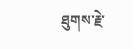ཐུགས་རྗེ་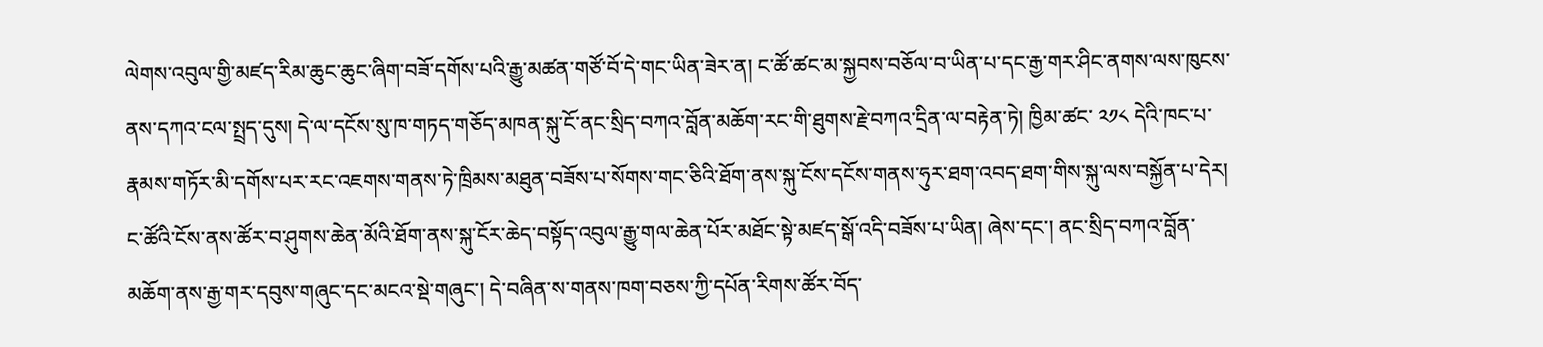ལེགས་འབུལ་གྱི་མཛད་རིམ་ཆུང་ཆུང་ཞིག་བཟོ་དགོས་པའི་རྒྱུ་མཚན་གཙོ་བོ་དེ་གང་ཡིན་ཟེར་ན། ང་ཚོ་ཚང་མ་སྐྱབས་བཅོལ་བ་ཡིན་པ་དང་རྒྱ་གར་ཤིང་ནགས་ལས་ཁུངས་ནས་དཀའ་ངལ་སྤྲད་དུས། དེ་ལ་དངོས་སུ་ཁ་གཏད་གཅོད་མཁན་སྐུ་ངོ་ནང་སྲིད་བཀའ་བློན་མཆོག་རང་གི་ཐུགས་རྗེ་བཀའ་དྲིན་ལ་བརྟེན་ཏེ། ཁྱིམ་ཚང་ ༢༡༨ དེའི་ཁང་པ་རྣམས་གཏོར་མི་དགོས་པར་རང་འཇགས་གནས་ཏེ་ཁྲིམས་མཐུན་བཟོས་པ་སོགས་གང་ཅིའི་ཐོག་ནས་སྐུ་ངོས་དངོས་གནས་ཧུར་ཐག་འབད་ཐག་གིས་སྐུ་ལས་བསྐྱོན་པ་དེར། ང་ཚོའི་ངོས་ནས་ཚོར་བ་ཤུགས་ཆེན་མོའི་ཐོག་ནས་སྐུ་ངོར་ཆེད་བསྟོད་འབུལ་རྒྱུ་གལ་ཆེན་པོར་མཐོང་སྟེ་མཛད་སྒོ་འདི་བཟོས་པ་ཡིན། ཞེས་དང་། ནང་སྲིད་བཀའ་བློན་མཆོག་ནས་རྒྱ་གར་དབུས་གཞུང་དང་མངའ་སྡེ་གཞུང་། དེ་བཞིན་ས་གནས་ཁག་བཅས་ཀྱི་དཔོན་རིགས་ཚོར་བོད་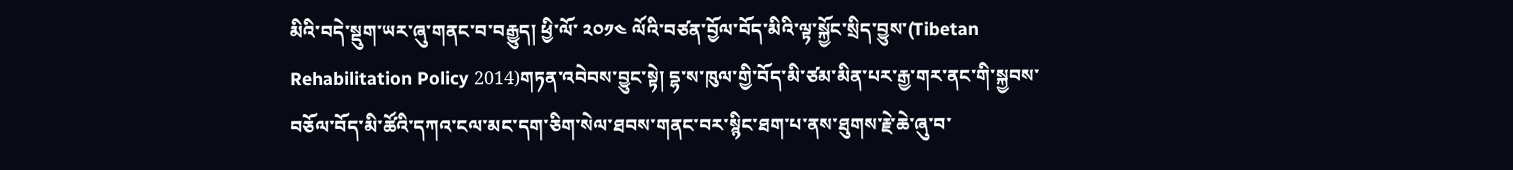མིའི་བདེ་སྡུག་ཡར་ཞུ་གནང་བ་བརྒྱུད། ཕྱི་ལོ་ ༢༠༡༤ ལོའི་བཙན་བྱོལ་བོད་མིའི་ལྟ་སྐྱོང་སྲིད་བྱུས་(Tibetan Rehabilitation Policy 2014)གཏན་འབེབས་བྱུང་སྟེ། དྷ་ས་ཁུལ་གྱི་བོད་མི་ཙམ་མིན་པར་རྒྱ་གར་ནང་གི་སྐྱབས་བཅོལ་བོད་མི་ཚོའི་དཀའ་ངལ་མང་དག་ཅིག་སེལ་ཐབས་གནང་བར་སྙིང་ཐག་པ་ནས་ཐུགས་རྗེ་ཆེ་ཞུ་བ་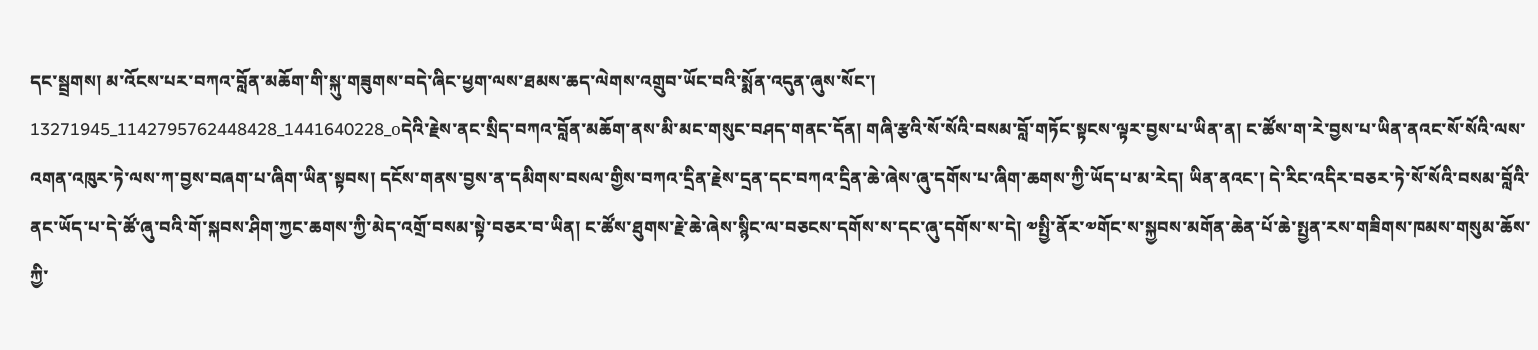དང་སྦྲགས། མ་འོངས་པར་བཀའ་བློན་མཆོག་གི་སྐུ་གཟུགས་བདེ་ཞིང་ཕྱག་ལས་ཐམས་ཆད་ལེགས་འགྲུབ་ཡོང་བའི་སྨོན་འདུན་ཞུས་སོང་།
13271945_1142795762448428_1441640228_oདེའི་རྗེས་ནང་སྲིད་བཀའ་བློན་མཆོག་ནས་མི་མང་གསུང་བཤད་གནང་དོན། གཞི་རྩའི་སོ་སོའི་བསམ་བློ་གཏོང་སྟངས་ལྟར་བྱས་པ་ཡིན་ན། ང་ཚོས་ག་རེ་བྱས་པ་ཡིན་ནའང་སོ་སོའི་ལས་འགན་འཁུར་ཏེ་ལས་ཀ་བྱས་བཞག་པ་ཞིག་ཡིན་སྟབས། དངོས་གནས་བྱས་ན་དམིགས་བསལ་གྱིས་བཀའ་དྲིན་རྗེས་དྲན་དང་བཀའ་དྲིན་ཆེ་ཞེས་ཞུ་དགོས་པ་ཞིག་ཆགས་ཀྱི་ཡོད་པ་མ་རེད། ཡིན་ནའང་། དེ་རིང་འདིར་བཅར་ཏེ་སོ་སོའི་བསམ་བློའི་ནང་ཡོད་པ་དེ་ཚོ་ཞུ་བའི་གོ་སྐབས་ཤིག་ཀྱང་ཆགས་ཀྱི་མེད་འགྲོ་བསམ་སྟེ་བཅར་བ་ཡིན། ང་ཚོས་ཐུགས་རྗེ་ཆེ་ཞེས་སྙིང་ལ་བཅངས་དགོས་ས་དང་ཞུ་དགོས་ས་དེ། ༧སྤྱི་ནོར་༧གོང་ས་སྐྱབས་མགོན་ཆེན་པོ་ཆེ་སྤྱན་རས་གཟིགས་ཁམས་གསུམ་ཆོས་ཀྱི་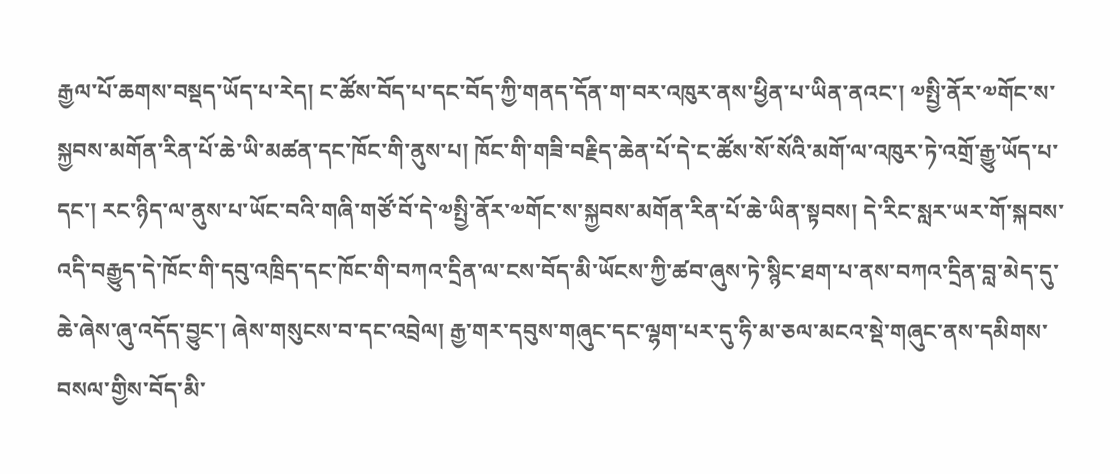རྒྱལ་པོ་ཆགས་བསྡད་ཡོད་པ་རེད། ང་ཚོས་བོད་པ་དང་བོད་ཀྱི་གནད་དོན་ག་བར་འཁུར་ནས་ཕྱིན་པ་ཡིན་ནའང་། ༧སྤྱི་ནོར་༧གོང་ས་སྐྱབས་མགོན་རིན་པོ་ཆེ་ཡི་མཚན་དང་ཁོང་གི་ནུས་པ། ཁོང་གི་གཟི་བརྗིད་ཆེན་པོ་དེ་ང་ཚོས་སོ་སོའི་མགོ་ལ་འཁུར་ཏེ་འགྲོ་རྒྱུ་ཡོད་པ་དང་། རང་ཉིད་ལ་ནུས་པ་ཡོང་བའི་གཞི་གཙོ་བོ་དེ་༧སྤྱི་ནོར་༧གོང་ས་སྐྱབས་མགོན་རིན་པོ་ཆེ་ཡིན་སྟབས། དེ་རིང་སླར་ཡར་གོ་སྐབས་འདི་བརྒྱུད་དེ་ཁོང་གི་དབུ་འཁྲིད་དང་ཁོང་གི་བཀའ་དྲིན་ལ་ངས་བོད་མི་ཡོངས་ཀྱི་ཚབ་ཞུས་ཏེ་སྙིང་ཐག་པ་ནས་བཀའ་དྲིན་བླ་མེད་དུ་ཆེ་ཞེས་ཞུ་འདོད་བྱུང་། ཞེས་གསུངས་བ་དང་འབྲེལ། རྒྱ་གར་དབུས་གཞུང་དང་ལྷག་པར་དུ་ཧི་མ་ཅལ་མངའ་སྡེ་གཞུང་ནས་དམིགས་བསལ་གྱིས་བོད་མི་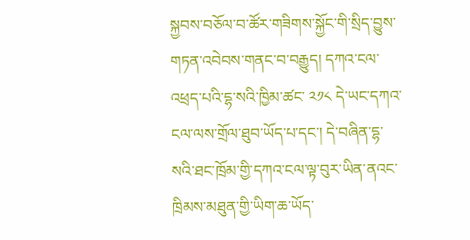སྐྱབས་བཅོལ་བ་ཚོར་གཟིགས་སྐྱོང་གི་སྲིད་བྱུས་གཏན་འབེབས་གནང་བ་བརྒྱུད། དཀའ་ངལ་འཕྲད་པའི་དྷ་སའི་ཁྱིམ་ཚང་ ༢༡༨ དེ་ཡང་དཀའ་ངལ་ལས་གྲོལ་ཐུབ་ཡོད་པ་དང་། དེ་བཞིན་དྷ་སའི་ཐང་ཁྲོམ་གྱི་དཀའ་ངལ་ལྟ་བུར་ཡིན་ནའང་ཁྲིམས་མཐུན་གྱི་ཡིག་ཆ་ཡོད་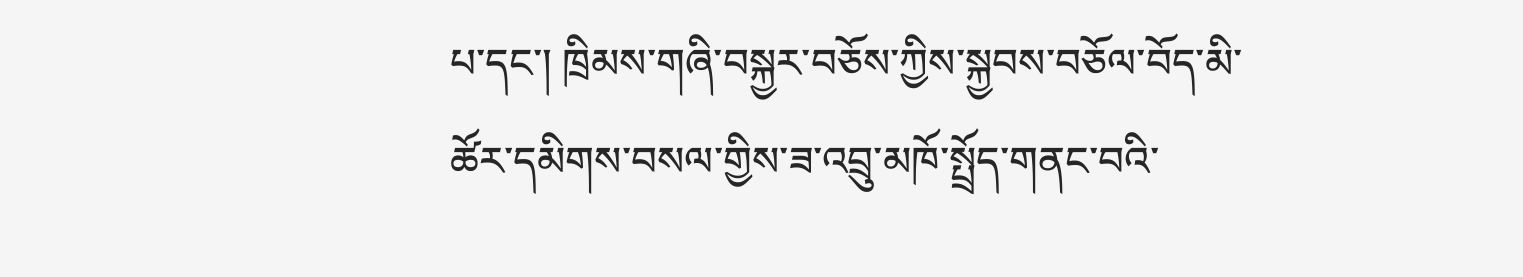པ་དང་། ཁྲིམས་གཞི་བསྐྱར་བཅོས་ཀྱིས་སྐྱབས་བཅོལ་བོད་མི་ཚོར་དམིགས་བསལ་གྱིས་ཟ་འབྲུ་མཁོ་སྤྲོད་གནང་བའི་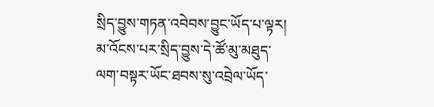སྲིད་བྱུས་གཏན་འབེབས་བྱུང་ཡོད་པ་ལྟར། མ་འོངས་པར་སྲིད་བྱུས་དེ་ཚོ་མུ་མཐུད་ལག་བསྟར་ཡོང་ཐབས་སུ་འབྲེལ་ཡོད་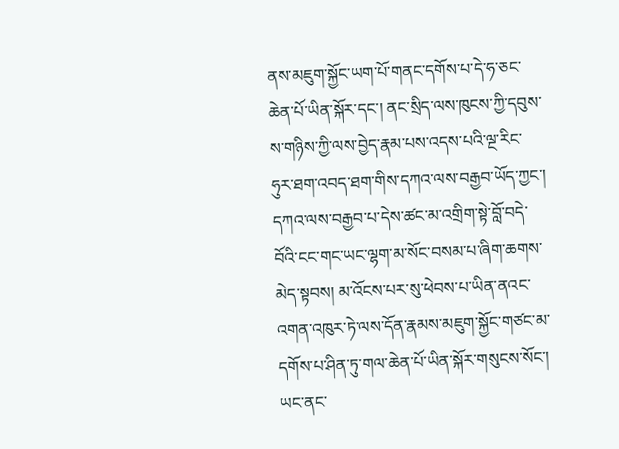ནས་མཇུག་སྐྱོང་ཡག་པོ་གནང་དགོས་པ་དེ་ཧ་ཅང་ཆེན་པོ་ཡིན་སྐོར་དང་། ནང་སྲིད་ལས་ཁུངས་ཀྱི་དབུས་ས་གཉིས་ཀྱི་ལས་བྱེད་རྣམ་པས་འདས་པའི་ལྔ་རིང་ཧུར་ཐག་འབད་ཐག་གིས་དཀའ་ལས་བརྒྱབ་ཡོད་ཀྱང་། དཀའ་ལས་བརྒྱབ་པ་དེས་ཚང་མ་འགྲིག་སྟེ་བློ་བདེ་བོའི་ངང་གང་ཡང་ལྷག་མ་སོང་བསམ་པ་ཞིག་ཆགས་མེད་སྟབས། མ་འོངས་པར་སུ་ཕེབས་པ་ཡིན་ནའང་འགན་འཁུར་ཏེ་ལས་དོན་རྣམས་མཇུག་སྐྱོང་གཙང་མ་དགོས་པ་ཤིན་ཏུ་གལ་ཆེན་པོ་ཡིན་སྐོར་གསུངས་སོང་།
ཡང་ནང་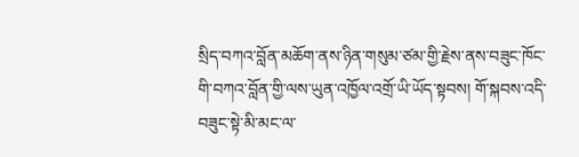སྲིད་བཀའ་བློན་མཆོག་ནས་ཉིན་གསུམ་ཙམ་གྱི་རྗེས་ནས་བཟུང་ཁོང་གི་བཀའ་བློན་གྱི་ལས་ཡུན་འཁྱོལ་འགྲོ་ཡི་ཡོད་སྟབས། གོ་སྐབས་འདི་བཟུང་སྟེ་མི་མང་ལ་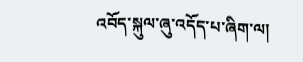འབོད་སྐུལ་ཞུ་འདོད་པ་ཞིག་ལ།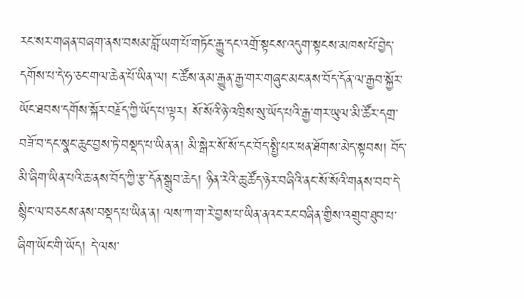རང་སར་གཞན་བཞག་ནས་བསམ་བློ་ཡག་པོ་གཏོང་རྒྱུ་དང་འགྲོ་སྟངས་འདུག་སྟངས་མཁས་པོ་བྱེད་དགོས་པ་དེ་ཧ་ཅང་གལ་ཆེན་པོ་ཡིན་ལ། ང་ཚོས་ནམ་རྒྱུན་རྒྱ་གར་གཞུང་མང་ནས་བོད་དོན་ལ་རྒྱབ་སྐྱོར་ཡོང་ཐབས་དགོས་སྐོར་བརྗོད་ཀྱི་ཡོད་པ་ལྟར། སོ་སོའི་ཉེ་འཁྲིས་སུ་ཡོད་པའི་རྒྱ་གར་ཡུལ་མི་ཚོར་དགྲ་བཟོ་བ་དང་སྣང་ཆུང་བྱས་ཏེ་བསྡད་པ་ཡིན་ན། མི་སྒེར་སོ་སོ་དང་བོད་སྤྱི་པར་ཕན་ཐོགས་མེད་སྟབས། བོད་མི་ཞིག་ཡིན་པའི་ཆ་ནས་བོད་ཀྱི་རྩ་དོན་སྒྲུབ་ཆེད། ཉིན་རེའི་ཆུ་ཚོད་ཉེར་བཞིའི་ནང་སོ་སོའི་གནས་བབ་དེ་སྙིང་ལ་བཅངས་ནས་བསྡད་པ་ཡིན་ན། ལས་ཀ་ག་རེ་བྱས་པ་ཡིན་ནའང་རང་བཞིན་གྱིས་འགྲུབ་ཐུབ་པ་ཞིག་ཡོང་གི་ཡོད། དེ་ལས་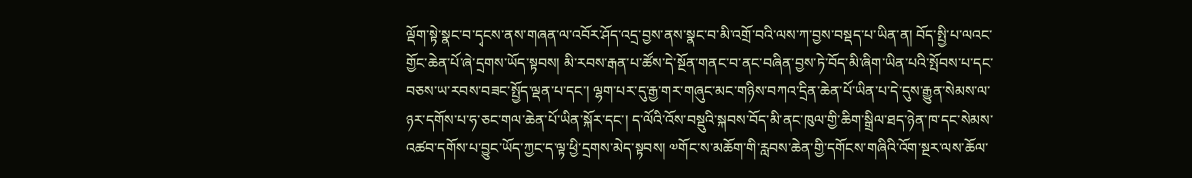ལྡོག་སྟེ་སྣང་བ་དྭངས་ནས་གཞན་ལ་འབོར་ཤོད་འདྲ་བྱས་ནས་སྣང་བ་མི་འགྲོ་བའི་ལས་ཀ་བྱས་བསྡད་པ་ཡིན་ན། བོད་སྤྱི་པ་ལའང་གྱོང་ཆེན་པོ་ཞེ་དྲགས་ཡོད་སྟབས། མི་རབས་རྒན་པ་ཚོས་དེ་སྔོན་གནང་བ་ནང་བཞིན་བྱས་ཏེ་བོད་མི་ཞིག་ཡིན་པའི་སྤོབས་པ་དང་བཅས་ཡ་རབས་བཟང་སྤྱོད་ལྡན་པ་དང་། ལྷག་པར་དུ་རྒྱ་གར་གཞུང་མང་གཉིས་བཀའ་དྲིན་ཆེན་པོ་ཡིན་པ་དེ་དུས་རྒྱུན་སེམས་ལ་ཉར་དགོས་པ་ཧ་ཅང་གལ་ཆེན་པོ་ཡིན་སྐོར་དང་། ད་ལོའི་འོས་བསྡུའི་སྐབས་བོད་མི་ནང་ཁུལ་གྱི་ཆིག་སྒྲིལ་ཐད་ཉེན་ཁ་དང་སེམས་འཚབ་དགོས་པ་བྱུང་ཡོད་ཀྱང་ད་ལྟ་ཕྱི་དྲགས་མེད་སྟབས། ༧གོང་ས་མཆོག་གི་རླབས་ཆེན་གྱི་དགོངས་གཞིའི་འོག་སྔར་ལས་ཆོལ་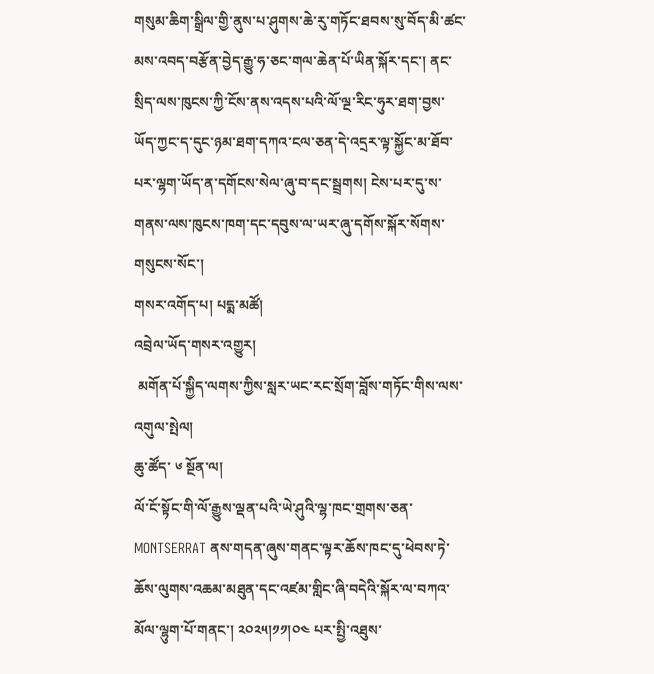གསུམ་ཆིག་སྒྲིལ་གྱི་ནུས་པ་ཤུགས་ཆེ་རུ་གཏོང་ཐབས་སུ་བོད་མི་ཚང་མས་འབད་བརྩོན་བྱེད་རྒྱུ་ཧ་ཅང་གལ་ཆེན་པོ་ཡིན་སྐོར་དང་། ནང་སྲིད་ལས་ཁུངས་ཀྱི་ངོས་ནས་འདས་པའི་ལོ་ལྔ་རིང་ཧུར་ཐག་བྱས་ཡོད་ཀྱང་ད་དུང་ཉམ་ཐག་དཀའ་ངལ་ཅན་དེ་འདྲར་ལྟ་སྐྱོང་མ་ཐོབ་པར་ལྷག་ཡོད་ན་དགོངས་སེལ་ཞུ་བ་དང་སྦྲགས། ངེས་པར་དུ་ས་གནས་ལས་ཁུངས་ཁག་དང་དབུས་ལ་ཡར་ཞུ་དགོས་སྐོར་སོགས་གསུངས་སོང་།
གསར་འགོད་པ། པདྨ་མཚོ།
འབྲེལ་ཡོད་གསར་འགྱུར།
 མགོན་པོ་སྐྱིད་ལགས་ཀྱིས་སླར་ཡང་རང་སྲོག་བློས་གཏོང་གིས་ལས་འགུལ་སྤེལ།
ཆུ་ཚོད་ ༦ སྔོན་ལ།
ལོ་ངོ་སྟོང་གི་ལོ་རྒྱུས་ལྡན་པའི་ཡེ་ཤུའི་ལྷ་ཁང་གྲགས་ཅན་ MONTSERRAT ནས་གདན་ཞུས་གནང་ལྟར་ཆོས་ཁང་དུ་ཕེབས་ཏེ་ཆོས་ལུགས་འཆམ་མཐུན་དང་འཛམ་གླིང་ཞི་བདེའི་སྐོར་ལ་བཀའ་མོལ་ལྷུག་པོ་གནང་། ༢༠༢༥།༡༡།༠༤ པར་སྤྱི་འཐུས་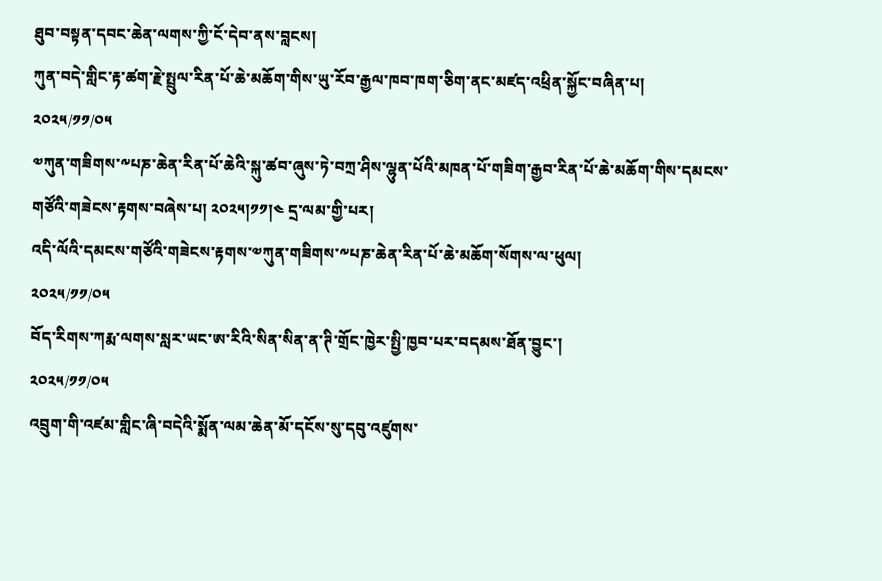ཐུབ་བསྟན་དབང་ཆེན་ལགས་ཀྱི་ངོ་དེབ་ནས་བླངས།
ཀུན་བདེ་གླིང་རྟ་ཚག་རྗེ་སྤྲུལ་རིན་པོ་ཆེ་མཆོག་གིས་ཡུ་རོབ་རྒྱལ་ཁབ་ཁག་ཅིག་ནང་མཛད་འཕྲིན་སྐྱོང་བཞིན་པ།
༢༠༢༥/༡༡/༠༥
༧ཀུན་གཟིགས་༸པཎ་ཆེན་རིན་པོ་ཆེའི་སྐུ་ཚབ་ཞུས་ཏེ་བཀྲ་ཤིས་ལྷུན་པོའི་མཁན་པོ་གཟིག་རྒྱབ་རིན་པོ་ཆེ་མཆོག་གིས་དམངས་གཙོའི་གཟེངས་རྟགས་བཞེས་པ། ༢༠༢༥།༡༡།༤ དྲ་ལམ་གྱི་པར།
འདི་ལོའི་དམངས་གཙོའི་གཟེངས་རྟགས་༧ཀུན་གཟིགས་༸པཎ་ཆེན་རིན་པོ་ཆེ་མཆོག་སོགས་ལ་ཕུལ།
༢༠༢༥/༡༡/༠༥
བོད་རིགས་ཀརྨ་ལགས་སླར་ཡང་ཨ་རིའི་སིན་སིན་ན་ཊི་གྲོང་ཁྱེར་སྤྱི་ཁྱབ་པར་བདམས་ཐོན་བྱུང་།
༢༠༢༥/༡༡/༠༥
འབྲུག་གི་འཛམ་གླིང་ཞི་བདེའི་སྨོན་ལམ་ཆེན་མོ་དངོས་སུ་དབུ་འཛུགས་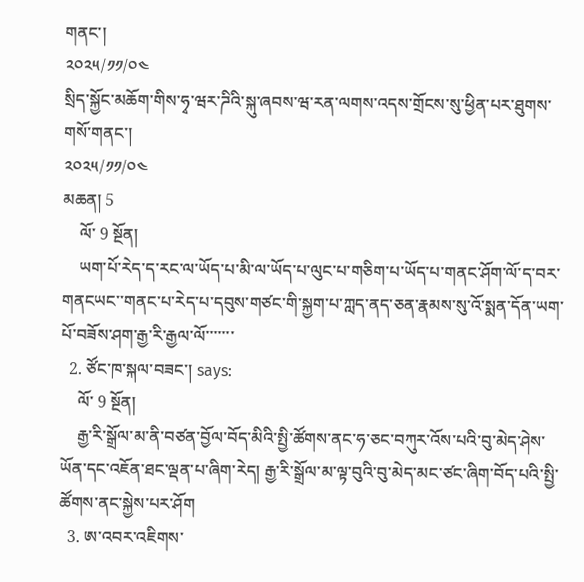གནང་།
༢༠༢༥/༡༡/༠༤
སྲིད་སྐྱོང་མཆོག་གིས་ཧྭ་ཝར་ཌིའི་སྐུ་ཞབས་ཝ་རན་ལགས་འདས་གྲོངས་སུ་ཕྱིན་པར་ཐུགས་གསོ་གནང་།
༢༠༢༥/༡༡/༠༤
མཆན། 5
    ལོ་ 9 སྔོན།
    ཡག་པོ་རེད་ད་རང་ལ་ཡོད་པ་མི་ལ་ཡོད་པ་ལུང་པ་གཅིག་པ་ཡོད་པ་གནང་ཤོག་ལོ་ད་བར་གནངཡང་་གནང་པ་རེད་པ་དབུས་གཙང་གི་སྐྱག་པ་ཀླད་ནད་ཅན་རྣམས་སུ་འོ་སྨན་དོན་ཡག་པོ་བཟོས་ཤག་རྒྱ་རི་རྒྱལ་ལོ་་་་་་་
  2. ཙོང་ཁ་སྐལ་བཟང་། says:
    ལོ་ 9 སྔོན།
    རྒྱ་རི་སྒྲོལ་མ་ནི་བཙན་བྱོལ་བོད་མིའི་སྤྱི་ཚོགས་ནང་ཧ་ཅང་བཀུར་འོས་པའི་བུ་མེད་ཤེས་ཡོན་དང་འཇོན་ཐང་ལྡན་པ་ཞིག་རེད། རྒྱ་རི་སྒྲོལ་མ་ལྟ་བུའི་བུ་མེད་མང་ཙང་ཞིག་བོད་པའི་སྤྱི་ཚོགས་ནང་སྐྱེས་པར་ཤོག
  3. ཨ་འབར་འཇིགས་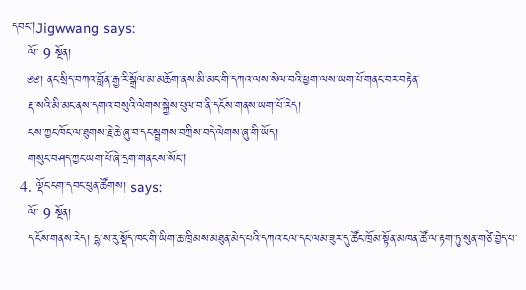དབང།Jigwwang says:
    ལོ་ 9 སྔོན།
    ༅༅། ནང་སྲིད་བཀའ་བློན་རྒྱ་རི་སྒྲོལ་མ་མཆོག་ནས་མི་མང་གི་དཀའ་ལས་སེལ་བའི་ཕྱག་ལས་ཡག་པོ་གནང་བར་བརྟེན་
    རྡ་སའི་མི་མང་ནས་དགའ་བསུའི་ལེགས་སྐྱེས་པུལ་བ་ནི་དངོས་གནས་ཡག་པོ་རེད།
    ངས་ཀྱང་ཁོང་ལ་ཐུགས་རྗེ་ཆེ་ཞུ་བ་དང་སྦྲགས་བཀྲིས་བདེ་ལེགས་ཞུ་གི་ཡོད།
    གསུང་བཤད་ཀྱང་ཡག་པོ་ཞེ་དྲག་གནངས་སོང།
  4. ལྡོང་ངག་དབང་ཕུན་ཚོགས། says:
    ལོ་ 9 སྔོན།
    དངོས་གནས་རེད། དྷ་ས་རུ་སྡོད་ཁང་གི་ཡིག་ཆ་ཁྲིམས་མཐུན་མེད་པའི་དཀའ་ངལ་དང་ལམ་ཟུར་དུ་ཚོང་ཁྲོམ་སྟོན་མཁན་ཚོ་ལ་རྟག་ཏུ་སུན་གཙེ་བྱེད་པ་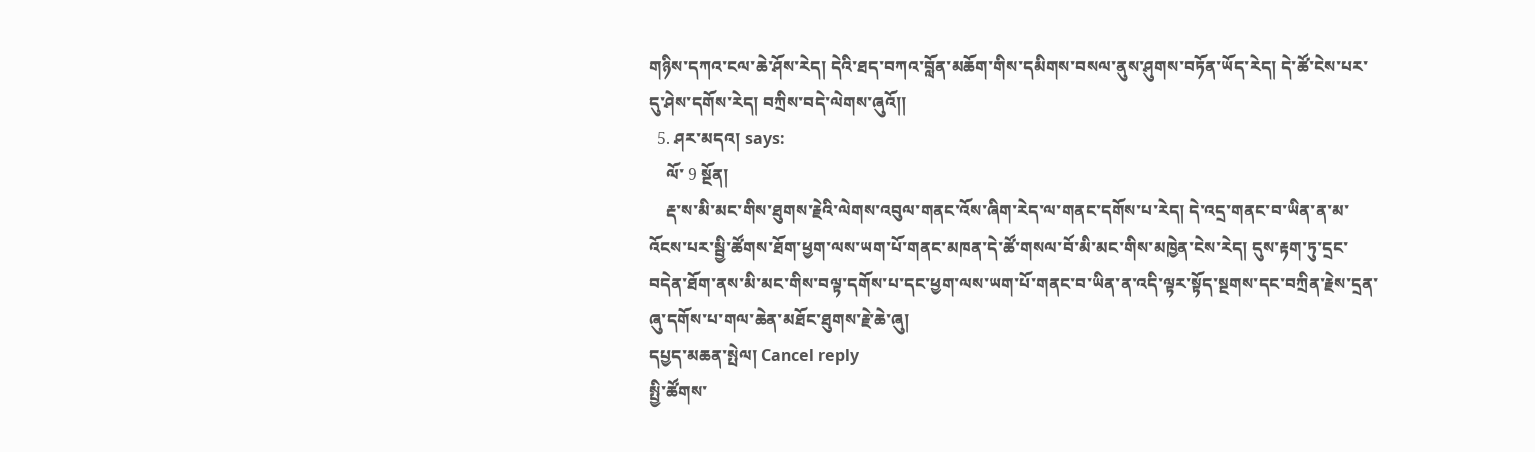གཉིས་དཀའ་ངལ་ཆེ་ཤོས་རེད། དེའི་ཐད་བཀའ་བློན་མཆོག་གིས་དམིགས་བསལ་ནུས་ཤུགས་བཏོན་ཡོད་རེད། དེ་ཚོ་ངེས་པར་དུ་ཤེས་དགོས་རེད། བཀྲིས་བདེ་ལེགས་ཞུའོ།།
  5. ཤར་མདའ། says:
    ལོ་ 9 སྔོན།
    རྡ་ས་མི་མང་གིས་ཐུགས་རྗེའི་ལེགས་འབུལ་གནང་འོས་ཞིག་རེད་ལ་གནང་དགོས་པ་རེད། དེ་འདྲ་གནང་བ་ཡིན་ན་མ་འོངས་པར་སྦྱི་ཚོགས་ཐོག་ཕྱག་ལས་ཡག་པོ་གནང་མཁན་དེ་ཚོ་གསལ་བོ་མི་མང་གིས་མཁྱེན་ངེས་རེད། དུས་རྟག་ཏུ་དྲང་བདེན་ཐོག་ནས་མི་མང་གིས་བལྟ་དགོས་པ་དང་ཕྱག་ལས་ཡག་པོ་གནང་བ་ཡིན་ན་འདི་ལྟར་སྟོད་སྔགས་དང་བཀྲིན་རྗེས་དྲན་ཞུ་དགོས་པ་གལ་ཆེན་མཐོང་ཐུགས་རྗེ་ཆེ་ཞུ།
དཔྱད་མཆན་སྤེལ། Cancel reply
སྤྱི་ཚོགས་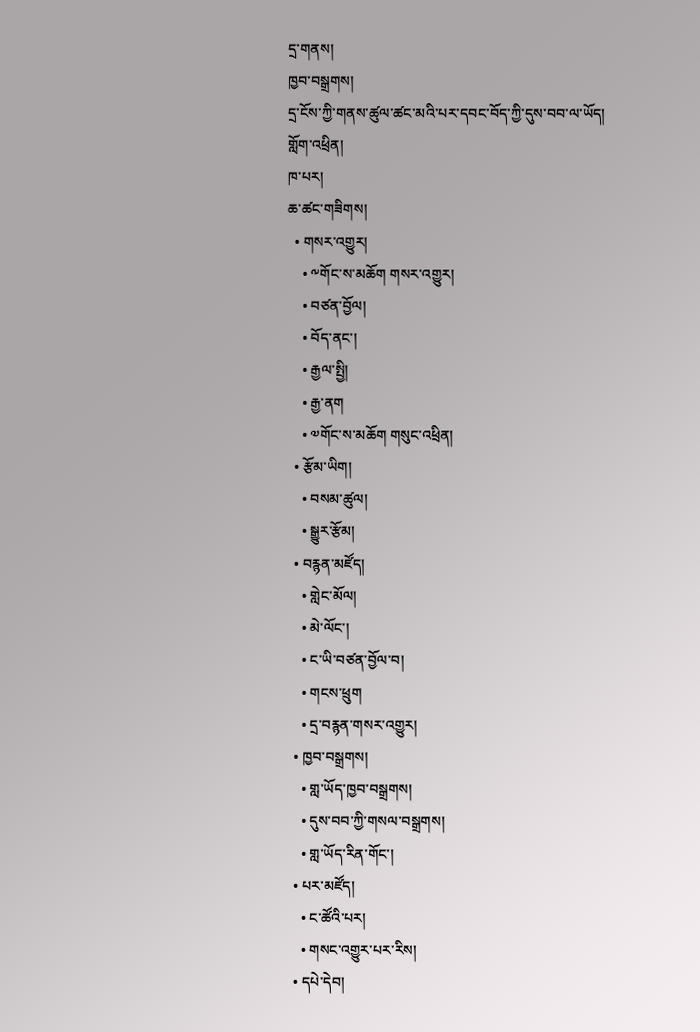དྲ་གནས།
ཁྱབ་བསྒྲགས།
དྲ་ངོས་ཀྱི་གནས་ཚུལ་ཚང་མའི་པར་དབང་བོད་ཀྱི་དུས་བབ་ལ་ཡོད།
གློག་འཕྲིན།
ཁ་པར།
ཆ་ཚང་གཟིགས།
  • གསར་འགྱུར།
    • ༸གོང་ས་མཆོག གསར་འགྱུར།
    • བཙན་བྱོལ།
    • བོད་ནང་།
    • རྒྱལ་སྤྱི།
    • རྒྱ་ནག
    • ༧གོང་ས་མཆོག གསུང་འཕྲིན།
  • རྩོམ་ཡིག།
    • བསམ་ཚུལ།
    • སྒྱུར་རྩོམ།
  • བརྙན་མཛོད།
    • གླེང་མོལ།
    • མེ་ལོང་།
    • ང་ཡི་བཙན་བྱོལ་བ།
    • གངས་ཕྲུག
    • དྲ་བརྙན་གསར་འགྱུར།
  • ཁྱབ་བསྒྲགས།
    • གླ་ཡོད་ཁྱབ་བསྒྲགས།
    • དུས་བབ་ཀྱི་གསལ་བསྒྲགས།
    • གླ་ཡོད་རིན་གོང་།
  • པར་མཛོད།
    • ང་ཚོའི་པར།
    • གསང་འགྱུར་པར་རིས།
  • དཔེ་དེབ།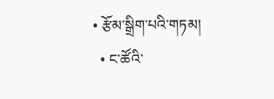• རྩོམ་སྒྲིག་པའི་གཏམ།
  • ང་ཚོའི་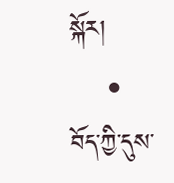སྐོར།
    • བོད་ཀྱི་དུས་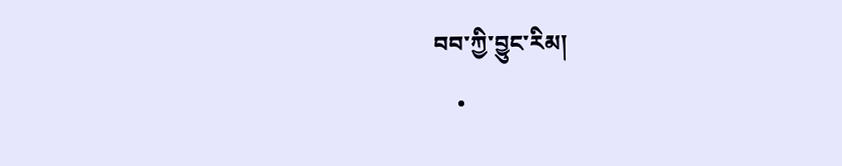བབ་ཀྱི་བྱུང་རིམ།
    •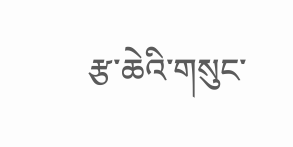རྩ་ཆེའི་གསུང་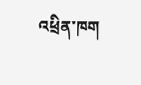འཕྲིན་ཁག